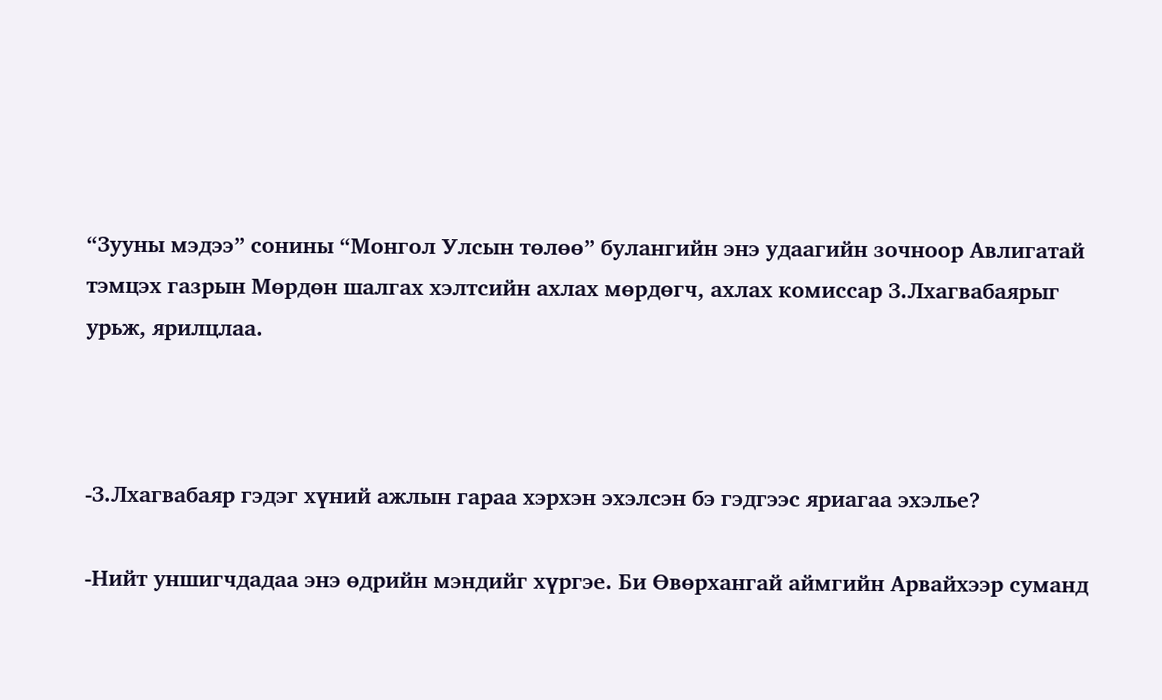“Зууны мэдээ” сонины “Монгол Улсын төлөө” булангийн энэ удаагийн зочноор Авлигатай тэмцэх газрын Мөрдөн шалгах хэлтсийн ахлах мөрдөгч, ахлах комиссар З.Лхагвабаярыг урьж, ярилцлаа.



-З.Лхагвабаяр гэдэг хүний ажлын гараа хэрхэн эхэлсэн бэ гэдгээс яриагаа эхэлье?

-Нийт уншигчдадаа энэ өдрийн мэндийг хүргэе. Би Өвөрхангай аймгийн Арвайхээр суманд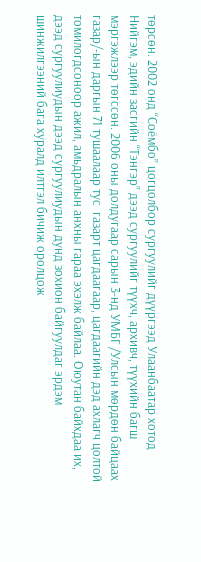төрсөн. 2002 онд “Соёмбо” цогцолбор сургуулийг дүүргээд Улаанбаатар хотод Нийгэм, эдийн засгийн “Тэнгэр” дээд сургуулийг түүхч, архивч, түүхийн багш мэргэжлээр төгссөн. 2006 оны долдугаар сарын 3-нд УМБГ /Улсын мөрдөн байцаах газар/-ын даргын 71 тушаалаар тус  газарт цагдаагаар, цагдаагийн дэд ахлагч цолтой томилогдсоноор ажил, амьдралын анхны гараа эхэлж байлаа. Оюутан байхдаа их, дээд сургуулиудын дээд сургуулиудын дунд зохион байгуулдаг эрдэм шинжилгээний бага хуралд илтгэл бичиж оролцож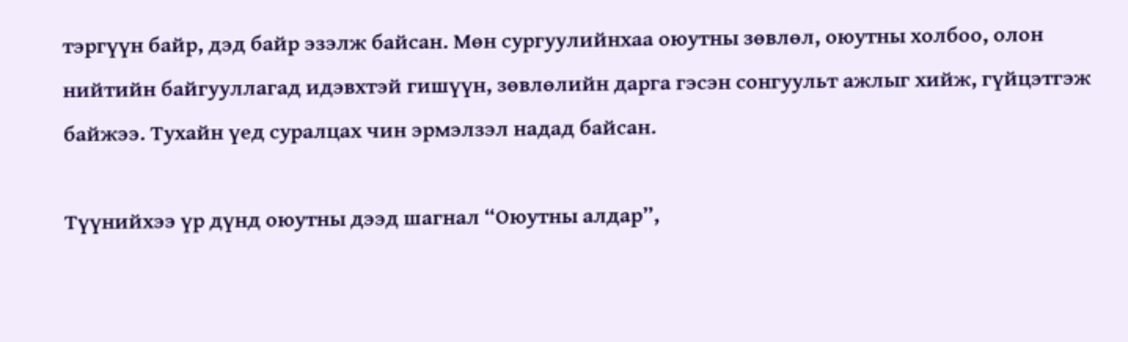тэргүүн байр, дэд байр эзэлж байсан. Мөн сургуулийнхаа оюутны зөвлөл, оюутны холбоо, олон нийтийн байгууллагад идэвхтэй гишүүн, зөвлөлийн дарга гэсэн сонгуульт ажлыг хийж, гүйцэтгэж байжээ. Тухайн үед суралцах чин эрмэлзэл надад байсан.

Түүнийхээ үр дүнд оюутны дээд шагнал “Оюутны алдар”,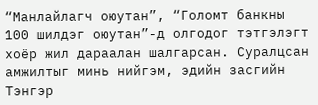“Манлайлагч оюутан”, “Голомт банкны 100 шилдэг оюутан”-д олгодог тэтгэлэгт хоёр жил дараалан шалгарсан. Суралцсан амжилтыг минь нийгэм, эдийн засгийн Тэнгэр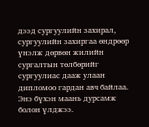дээд сургуулийн захирал, сургуулийн захиргаа өндрөөр үнэлж дөрвөн жилийн сургалтын төлбөрийг сургуулиас дааж улаан дипломоо гардан авч байлаа. Энэ бүхэн маань дурсамж болон үлджээ.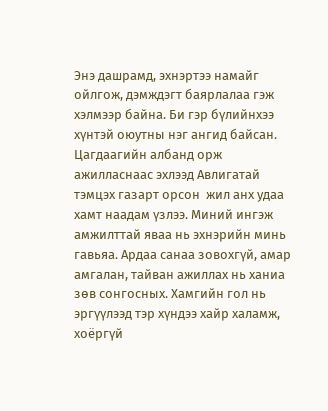Энэ дашрамд, эхнэртээ намайг ойлгож, дэмждэгт баярлалаа гэж хэлмээр байна. Би гэр бүлийнхээ хүнтэй оюутны нэг ангид байсан. Цагдаагийн албанд орж ажилласнаас эхлээд Авлигатай тэмцэх газарт орсон  жил анх удаа хамт наадам үзлээ. Миний ингэж амжилттай яваа нь эхнэрийн минь гавьяа. Ардаа санаа зовохгүй, амар амгалан, тайван ажиллах нь ханиа зөв сонгосных. Хамгийн гол нь эргүүлээд тэр хүндээ хайр халамж, хоёргүй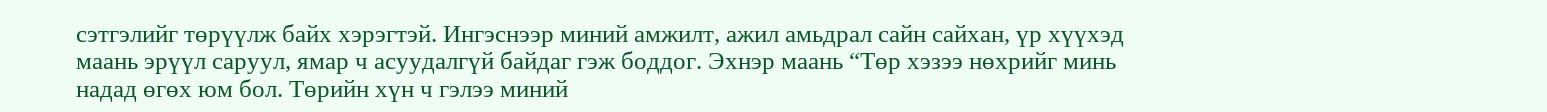сэтгэлийг төрүүлж байх хэрэгтэй. Ингэснээр миний амжилт, ажил амьдрал сайн сайхан, үр хүүхэд маань эрүүл саруул, ямар ч асуудалгүй байдаг гэж боддог. Эхнэр маань “Төр хэзээ нөхрийг минь надад өгөх юм бол. Төрийн хүн ч гэлээ миний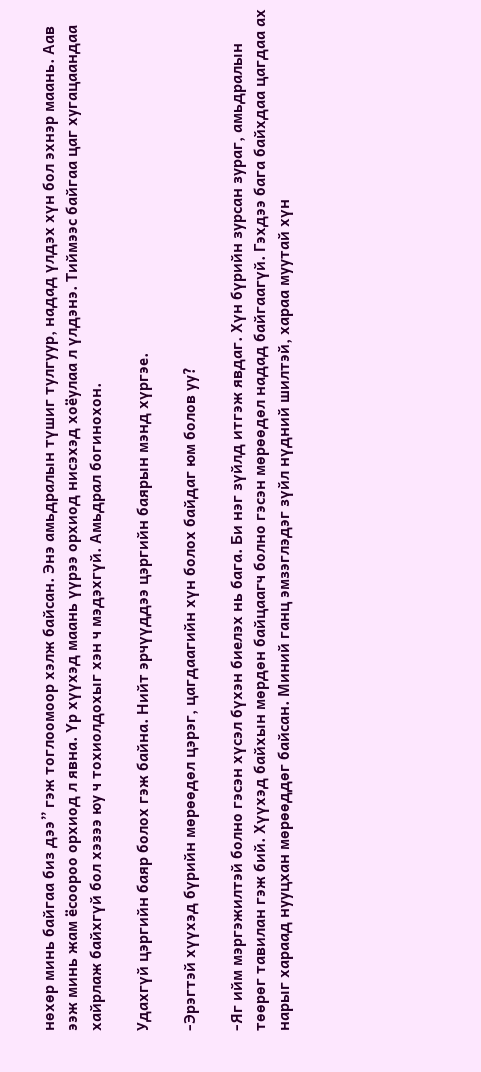нөхөр минь байгаа биз дээ” гэж тоглоомоор хэлж байсан. Энэ амьдралын түшиг тулгуур, надад үлдэх хүн бол эхнэр маань. Аав ээж минь жам ёсоороо орхиод л явна. Үр хүүхэд маань үүрээ орхиод нисэхэд хоёулаа л үлдэнэ. Тиймээс байгаа цаг хугацаандаа хайрлаж байхгүй бол хэзээ юу ч тохиолдохыг хэн ч мэдэхгүй. Амьдрал богинохон.

Удахгүй цэргийн баяр болох гэж байна. Нийт эрчүүддээ цэргийн баярын мэнд хүргэе.

-Эрэгтэй хүүхэд бүрийн мөрөөдөл цэрэг, цагдаагийн хүн болох байдаг юм болов уу?

-Яг ийм мэргэжилтэй болно гэсэн хүсэл бүхэн биелэх нь бага. Би нэг зүйлд итгэж явдаг. Хүн бүрийн зурсан зураг, амьдралын төөрөг тавилан гэж бий. Хүүхэд байхын мөрдөн байцаагч болно гэсэн мөрөөдөл надад байгаагүй. Гэхдээ бага байхдаа цагдаа ах нарыг хараад нууцхан мөрөөддөг байсан. Миний ганц эмзэглэдэг зүйл нүдний шилтэй, хараа муутай хүн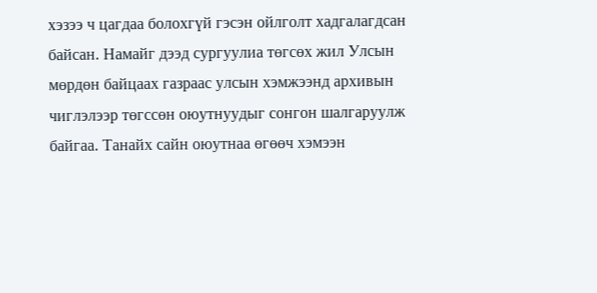хэзээ ч цагдаа болохгүй гэсэн ойлголт хадгалагдсан байсан. Намайг дээд сургуулиа төгсөх жил Улсын мөрдөн байцаах газраас улсын хэмжээнд архивын чиглэлээр төгссөн оюутнуудыг сонгон шалгаруулж байгаа. Танайх сайн оюутнаа өгөөч хэмээн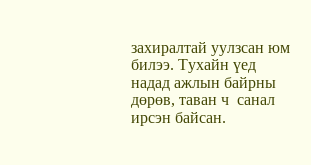захиралтай уулзсан юм билээ. Тухайн үед надад ажлын байрны дөрөв, таван ч  санал ирсэн байсан.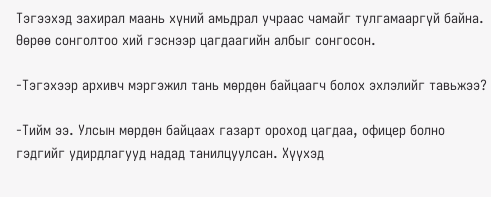Тэгээхэд захирал маань хүний амьдрал учраас чамайг тулгамааргүй байна. Өөрөө сонголтоо хий гэснээр цагдаагийн албыг сонгосон.

-Тэгэхээр архивч мэргэжил тань мөрдөн байцаагч болох эхлэлийг тавьжээ?

-Тийм ээ. Улсын мөрдөн байцаах газарт ороход цагдаа, офицер болно гэдгийг удирдлагууд надад танилцуулсан. Хүүхэд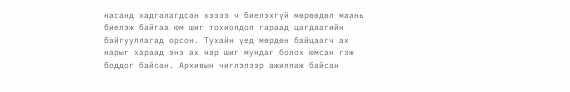насанд хадгалагдсан хэзээ ч биелэхгүй мөрөөдөл маань биелэж байгаа юм шиг тохиолдол гараад цагдаагийн байгууллагад орсон. Тухайн үед мөрдөн байцаагч ах нарыг хараад энэ ах нар шиг мундаг болох юмсан гэж боддог байсан. Архивын чиглэлээр ажиллаж байсан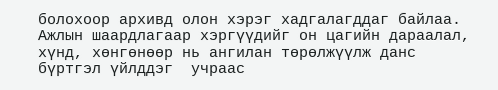болохоор архивд олон хэрэг хадгалагддаг байлаа. Ажлын шаардлагаар хэргүүдийг он цагийн дараалал, хүнд, хөнгөнөөр нь ангилан төрөлжүүлж данс бүртгэл үйлддэг  учраас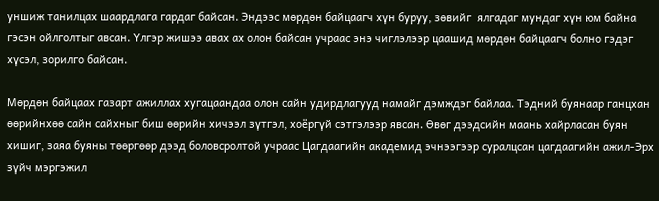уншиж танилцах шаардлага гардаг байсан. Эндээс мөрдөн байцаагч хүн буруу, зөвийг  ялгадаг мундаг хүн юм байна гэсэн ойлголтыг авсан. Үлгэр жишээ авах ах олон байсан учраас энэ чиглэлээр цаашид мөрдөн байцаагч болно гэдэг хүсэл, зорилго байсан.

Мөрдөн байцаах газарт ажиллах хугацаандаа олон сайн удирдлагууд намайг дэмждэг байлаа. Тэдний буянаар ганцхан өөрийнхөө сайн сайхныг биш өөрийн хичээл зүтгэл, хоёргүй сэтгэлээр явсан. Өвөг дээдсийн маань хайрласан буян хишиг, заяа буяны төөргөөр дээд боловсролтой учраас Цагдаагийн академид эчнээгээр суралцсан цагдаагийн ажил-Эрх зүйч мэргэжил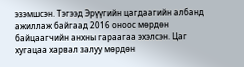эзэмшсэн. Тэгээд Эрүүгийн цагдаагийн албанд ажиллаж байгаад 2016 оноос мөрдөн байцаагчийн анхны гараагаа эхэлсэн. Цаг хугацаа харвал залуу мөрдөн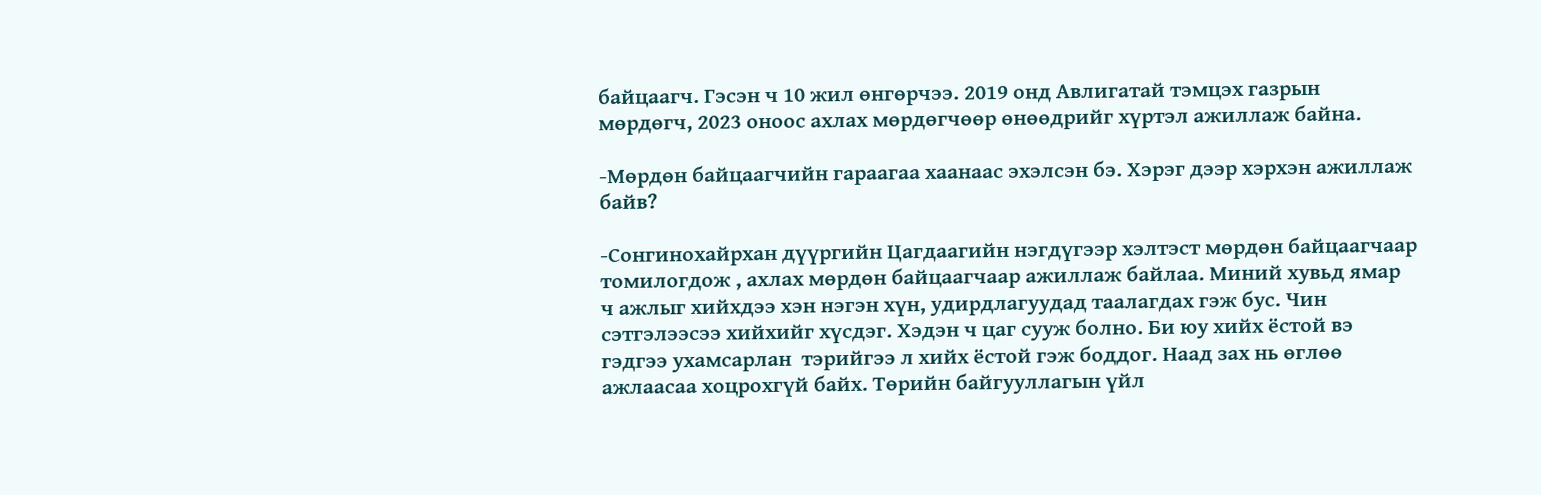байцаагч. Гэсэн ч 10 жил өнгөрчээ. 2019 онд Авлигатай тэмцэх газрын мөрдөгч, 2023 оноос ахлах мөрдөгчөөр өнөөдрийг хүртэл ажиллаж байна.

-Мөрдөн байцаагчийн гараагаа хаанаас эхэлсэн бэ. Хэрэг дээр хэрхэн ажиллаж байв?

-Сонгинохайрхан дүүргийн Цагдаагийн нэгдүгээр хэлтэст мөрдөн байцаагчаар томилогдож , ахлах мөрдөн байцаагчаар ажиллаж байлаа. Миний хувьд ямар ч ажлыг хийхдээ хэн нэгэн хүн, удирдлагуудад таалагдах гэж бус. Чин сэтгэлээсээ хийхийг хүсдэг. Хэдэн ч цаг сууж болно. Би юу хийх ёстой вэ гэдгээ ухамсарлан  тэрийгээ л хийх ёстой гэж боддог. Наад зах нь өглөө ажлаасаа хоцрохгүй байх. Төрийн байгууллагын үйл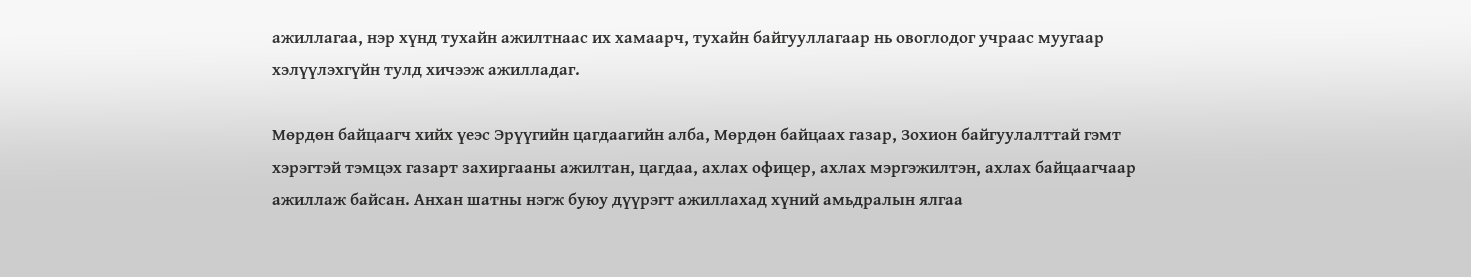ажиллагаа, нэр хүнд тухайн ажилтнаас их хамаарч, тухайн байгууллагаар нь овоглодог учраас муугаар хэлүүлэхгүйн тулд хичээж ажилладаг.

Мөрдөн байцаагч хийх үеэс Эрүүгийн цагдаагийн алба, Мөрдөн байцаах газар, Зохион байгуулалттай гэмт хэрэгтэй тэмцэх газарт захиргааны ажилтан, цагдаа, ахлах офицер, ахлах мэргэжилтэн, ахлах байцаагчаар ажиллаж байсан. Анхан шатны нэгж буюу дүүрэгт ажиллахад хүний амьдралын ялгаа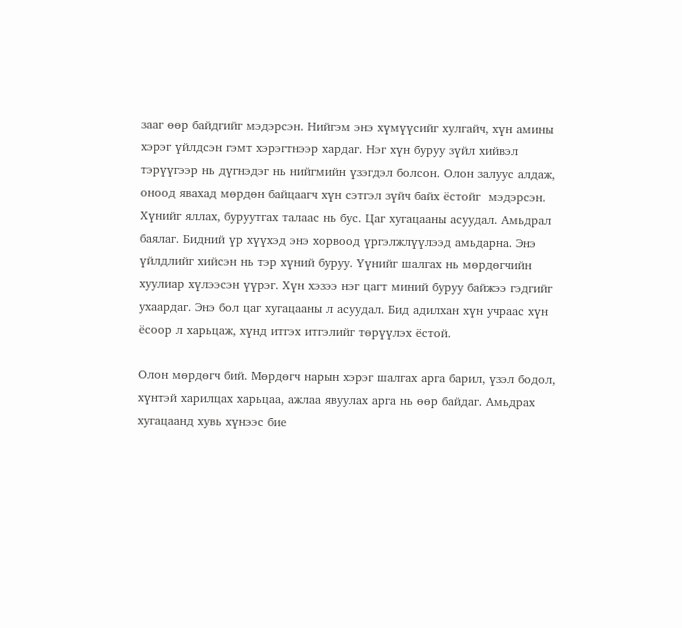зааг өөр байдгийг мэдэрсэн. Нийгэм энэ хүмүүсийг хулгайч, хүн амины хэрэг үйлдсэн гэмт хэрэгтнээр хардаг. Нэг хүн буруу зүйл хийвэл тэрүүгээр нь дүгнэдэг нь нийгмийн үзэгдэл болсон. Олон залуус алдаж, оноод явахад мөрдөн байцаагч хүн сэтгэл зүйч байх ёстойг  мэдэрсэн. Хүнийг яллах, буруутгах талаас нь бус. Цаг хугацааны асуудал. Амьдрал баялаг. Бидний үр хүүхэд энэ хорвоод үргэлжлүүлээд амьдарна. Энэ үйлдлийг хийсэн нь тэр хүний буруу. Үүнийг шалгах нь мөрдөгчийн хуулиар хүлээсэн үүрэг. Хүн хэзээ нэг цагт миний буруу байжээ гэдгийг ухаардаг. Энэ бол цаг хугацааны л асуудал. Бид адилхан хүн учраас хүн ёсоор л харьцаж, хүнд итгэх итгэлийг төрүүлэх ёстой.

Олон мөрдөгч бий. Мөрдөгч нарын хэрэг шалгах арга барил, үзэл бодол, хүнтэй харилцах харьцаа, ажлаа явуулах арга нь өөр байдаг. Амьдрах хугацаанд хувь хүнээс бие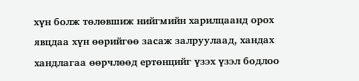хүн болж төлөвшиж нийгмийн харилцаанд орох явцдаа хүн өөрийгөө засаж залруулаад, хандах хандлагаа өөрчлөөд ертөнцийг үзэх үзэл бодлоо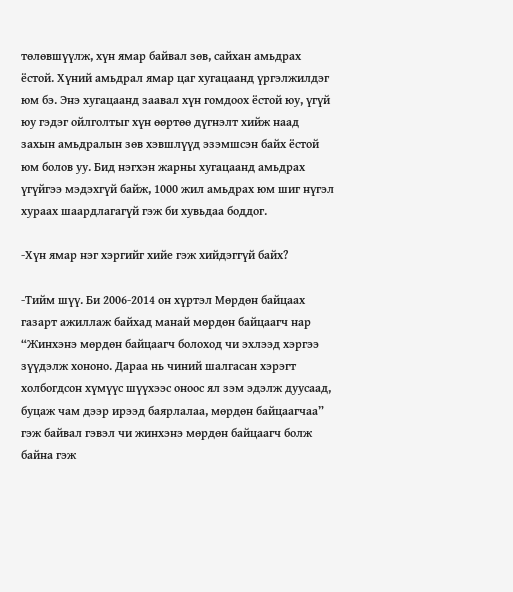төлөвшүүлж, хүн ямар байвал зөв, сайхан амьдрах ёстой. Хүний амьдрал ямар цаг хугацаанд үргэлжилдэг юм бэ. Энэ хугацаанд заавал хүн гомдоох ёстой юу, үгүй юу гэдэг ойлголтыг хүн өөртөө дүгнэлт хийж наад захын амьдралын зөв хэвшлүүд эзэмшсэн байх ёстой юм болов уу. Бид нэгхэн жарны хугацаанд амьдрах үгүйгээ мэдэхгүй байж, 1000 жил амьдрах юм шиг нүгэл хураах шаардлагагүй гэж би хувьдаа боддог.

-Хүн ямар нэг хэргийг хийе гэж хийдэггүй байх?

-Тийм шүү. Би 2006-2014 он хүртэл Мөрдөн байцаах газарт ажиллаж байхад манай мөрдөн байцаагч нар “Жинхэнэ мөрдөн байцаагч болоход чи эхлээд хэргээ зүүдэлж хононо. Дараа нь чиний шалгасан хэрэгт холбогдсон хүмүүс шүүхээс оноос ял зэм эдэлж дуусаад,  буцаж чам дээр ирээд баярлалаа, мөрдөн байцаагчаа” гэж байвал гэвэл чи жинхэнэ мөрдөн байцаагч болж байна гэж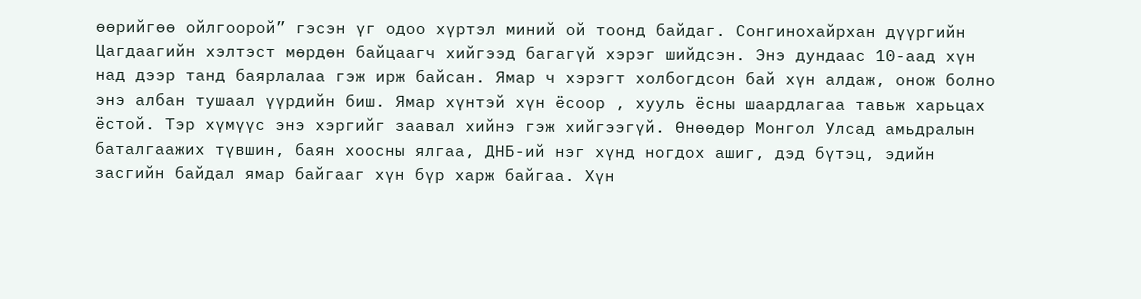өөрийгөө ойлгоорой” гэсэн үг одоо хүртэл миний ой тоонд байдаг. Сонгинохайрхан дүүргийн Цагдаагийн хэлтэст мөрдөн байцаагч хийгээд багагүй хэрэг шийдсэн. Энэ дундаас 10-аад хүн над дээр танд баярлалаа гэж ирж байсан. Ямар ч хэрэгт холбогдсон бай хүн алдаж, онож болно энэ албан тушаал үүрдийн биш. Ямар хүнтэй хүн ёсоор , хууль ёсны шаардлагаа тавьж харьцах ёстой. Тэр хүмүүс энэ хэргийг заавал хийнэ гэж хийгээгүй. Өнөөдөр Монгол Улсад амьдралын баталгаажих түвшин, баян хоосны ялгаа, ДНБ-ий нэг хүнд ногдох ашиг, дэд бүтэц, эдийн засгийн байдал ямар байгааг хүн бүр харж байгаа. Хүн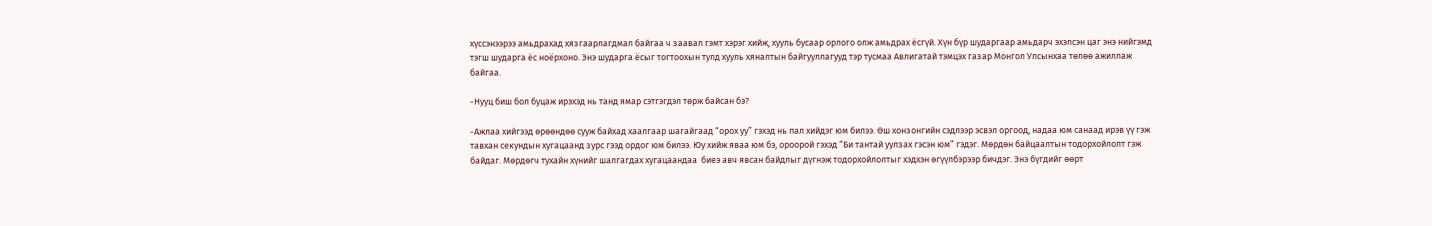хүссэнээрээ амьдрахад хязгаарлагдмал байгаа ч заавал гэмт хэрэг хийж, хууль бусаар орлого олж амьдрах ёсгүй. Хүн бүр шударгаар амьдарч эхэлсэн цаг энэ нийгэмд тэгш шударга ёс ноёрхоно. Энэ шударга ёсыг тогтоохын тулд хууль хяналтын байгууллагууд тэр тусмаа Авлигатай тэмцэх газар Монгол Улсынхаа төлөө ажиллаж байгаа.

-Нууц биш бол буцаж ирэхэд нь танд ямар сэтгэгдэл төрж байсан бэ?

-Ажлаа хийгээд өрөөндөө сууж байхад хаалгаар шагайгаад “орох уу” гэхэд нь пал хийдэг юм билээ. Өш хонзонгийн сэдлээр эсвэл оргоод, надаа юм санаад ирэв үү гэж тавхан секундын хугацаанд зурс гээд ордог юм билээ. Юу хийж яваа юм бэ, ороорой гэхэд “Би тантай уулзах гэсэн юм” гэдэг. Мөрдөн байцаалтын тодорхойлолт гэж байдаг. Мөрдөгч тухайн хүнийг шалгагдах хугацаандаа  биеэ авч явсан байдлыг дүгнэж тодорхойлолтыг хэдхэн өгүүлбэрээр бичдэг. Энэ бүгдийг өөрт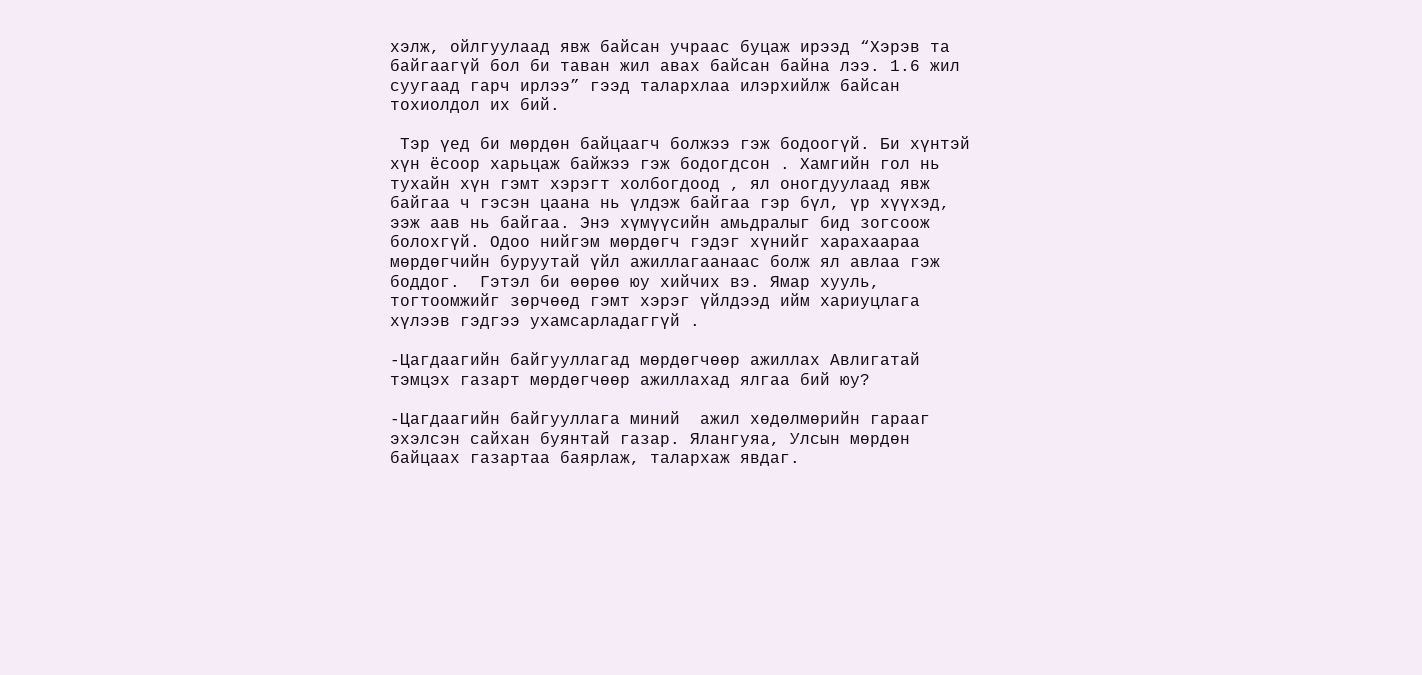хэлж, ойлгуулаад явж байсан учраас буцаж ирээд “Хэрэв та байгаагүй бол би таван жил авах байсан байна лээ. 1.6 жил суугаад гарч ирлээ” гээд талархлаа илэрхийлж байсан тохиолдол их бий.

 Тэр үед би мөрдөн байцаагч болжээ гэж бодоогүй. Би хүнтэй  хүн ёсоор харьцаж байжээ гэж бодогдсон . Хамгийн гол нь тухайн хүн гэмт хэрэгт холбогдоод , ял оногдуулаад явж байгаа ч гэсэн цаана нь үлдэж байгаа гэр бүл, үр хүүхэд, ээж аав нь байгаа. Энэ хүмүүсийн амьдралыг бид зогсоож болохгүй. Одоо нийгэм мөрдөгч гэдэг хүнийг харахаараа мөрдөгчийн буруутай үйл ажиллагаанаас болж ял авлаа гэж боддог.  Гэтэл би өөрөө юу хийчих вэ. Ямар хууль, тогтоомжийг зөрчөөд гэмт хэрэг үйлдээд ийм хариуцлага хүлээв гэдгээ ухамсарладаггүй .

-Цагдаагийн байгууллагад мөрдөгчөөр ажиллах Авлигатай тэмцэх газарт мөрдөгчөөр ажиллахад ялгаа бий юу?

-Цагдаагийн байгууллага миний  ажил хөдөлмөрийн гарааг эхэлсэн сайхан буянтай газар. Ялангуяа, Улсын мөрдөн байцаах газартаа баярлаж, талархаж явдаг.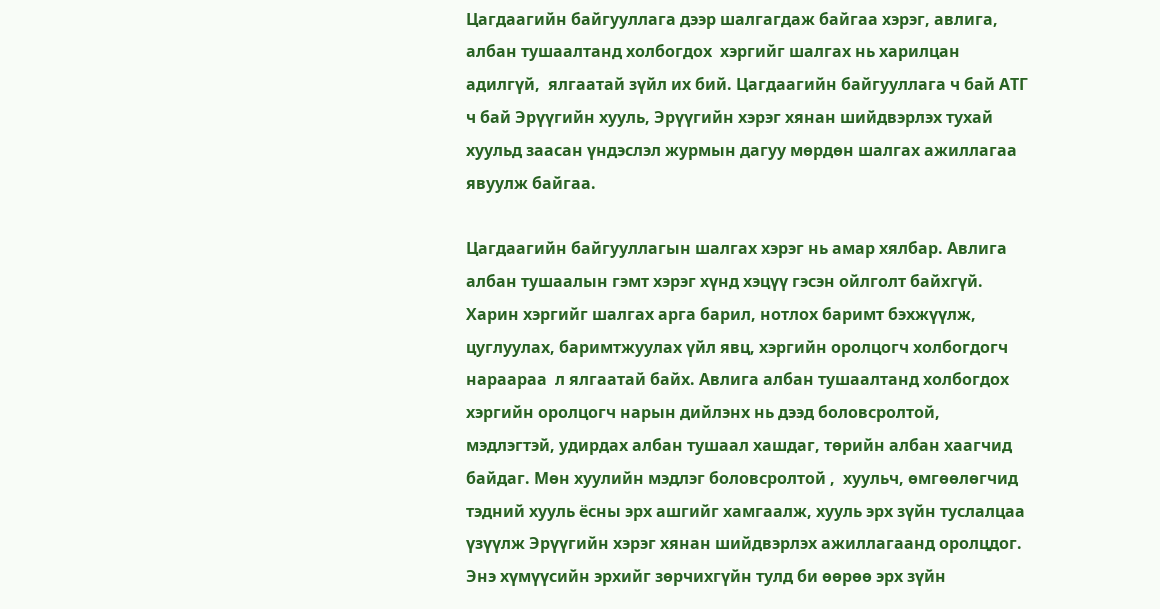Цагдаагийн байгууллага дээр шалгагдаж байгаа хэрэг, авлига, албан тушаалтанд холбогдох  хэргийг шалгах нь харилцан адилгүй,  ялгаатай зүйл их бий. Цагдаагийн байгууллага ч бай АТГ ч бай Эрүүгийн хууль, Эрүүгийн хэрэг хянан шийдвэрлэх тухай хуульд заасан үндэслэл журмын дагуу мөрдөн шалгах ажиллагаа явуулж байгаа.

Цагдаагийн байгууллагын шалгах хэрэг нь амар хялбар. Авлига албан тушаалын гэмт хэрэг хүнд хэцүү гэсэн ойлголт байхгүй. Харин хэргийг шалгах арга барил, нотлох баримт бэхжүүлж, цуглуулах, баримтжуулах үйл явц, хэргийн оролцогч холбогдогч нараараа  л ялгаатай байх. Авлига албан тушаалтанд холбогдох хэргийн оролцогч нарын дийлэнх нь дээд боловсролтой, мэдлэгтэй, удирдах албан тушаал хашдаг, төрийн албан хаагчид байдаг. Мөн хуулийн мэдлэг боловсролтой ,  хуульч, өмгөөлөгчид тэдний хууль ёсны эрх ашгийг хамгаалж, хууль эрх зүйн туслалцаа үзүүлж Эрүүгийн хэрэг хянан шийдвэрлэх ажиллагаанд оролцдог. Энэ хүмүүсийн эрхийг зөрчихгүйн тулд би өөрөө эрх зүйн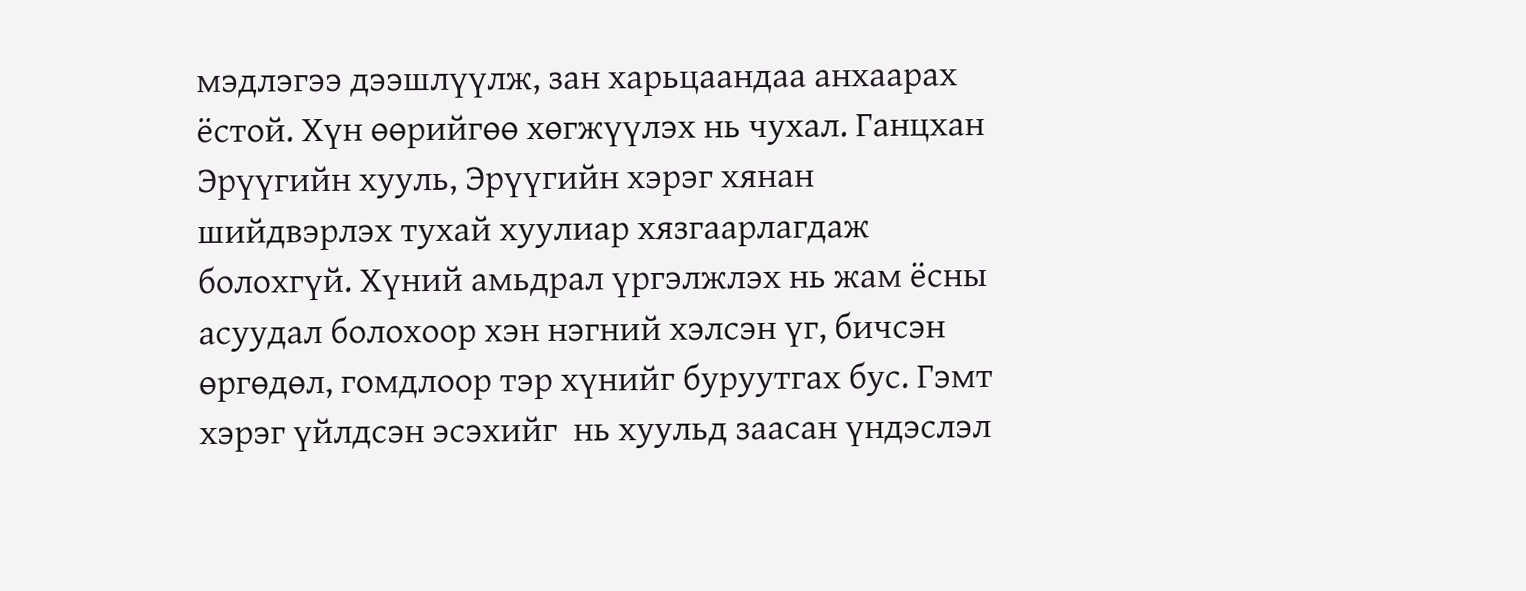мэдлэгээ дээшлүүлж, зан харьцаандаа анхаарах ёстой. Хүн өөрийгөө хөгжүүлэх нь чухал. Ганцхан Эрүүгийн хууль, Эрүүгийн хэрэг хянан шийдвэрлэх тухай хуулиар хязгаарлагдаж болохгүй. Хүний амьдрал үргэлжлэх нь жам ёсны асуудал болохоор хэн нэгний хэлсэн үг, бичсэн өргөдөл, гомдлоор тэр хүнийг буруутгах бус. Гэмт хэрэг үйлдсэн эсэхийг  нь хуульд заасан үндэслэл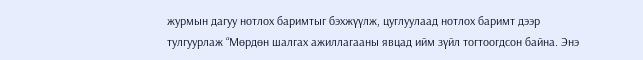журмын дагуу нотлох баримтыг бэхжүүлж, цуглуулаад нотлох баримт дээр тулгуурлаж “Мөрдөн шалгах ажиллагааны явцад ийм зүйл тогтоогдсон байна. Энэ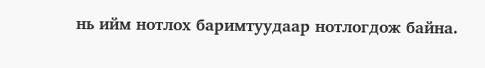нь ийм нотлох баримтуудаар нотлогдож байна.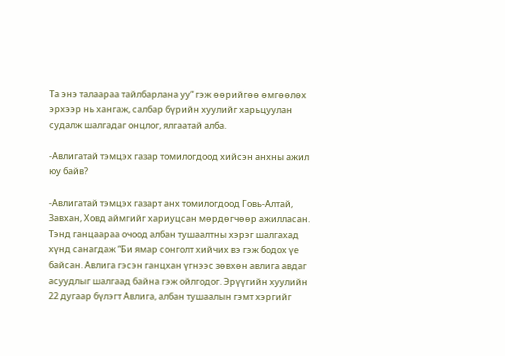Та энэ талаараа тайлбарлана уу“ гэж өөрийгөө өмгөөлөх эрхээр нь хангаж, салбар бүрийн хуулийг харьцуулан судалж шалгадаг онцлог, ялгаатай алба.

-Авлигатай тэмцэх газар томилогдоод хийсэн анхны ажил юу байв?

-Авлигатай тэмцэх газарт анх томилогдоод Говь-Алтай, Завхан, Ховд аймгийг хариуцсан мөрдөгчөөр ажилласан. Тэнд ганцаараа очоод албан тушаалтны хэрэг шалгахад хүнд санагдаж “Би ямар сонголт хийчих вэ гэж бодох үе байсан. Авлига гэсэн ганцхан үгнээс зөвхөн авлига авдаг асуудлыг шалгаад байна гэж ойлгодог. Эрүүгийн хуулийн 22 дугаар бүлэгт Авлига, албан тушаалын гэмт хэргийг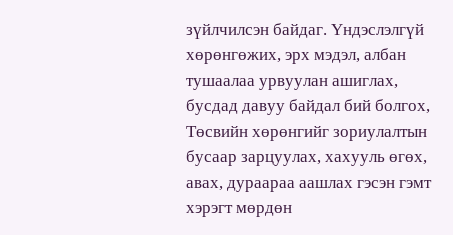зүйлчилсэн байдаг. Үндэслэлгүй хөрөнгөжих, эрх мэдэл, албан тушаалаа урвуулан ашиглах, бусдад давуу байдал бий болгох, Төсвийн хөрөнгийг зориулалтын бусаар зарцуулах, хахууль өгөх, авах, дураараа аашлах гэсэн гэмт хэрэгт мөрдөн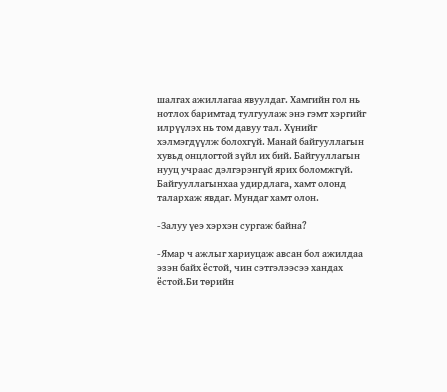шалгах ажиллагаа явуулдаг. Хамгийн гол нь нотлох баримтад тулгуулаж энэ гэмт хэргийг илрүүлэх нь том давуу тал. Хүнийг хэлмэгдүүлж болохгүй. Манай байгууллагын хувьд онцлогтой зүйл их бий. Байгууллагын нууц учраас дэлгэрэнгүй ярих боломжгүй. Байгууллагынхаа удирдлага, хамт олонд талархаж явдаг. Мундаг хамт олон.

-Залуу үеэ хэрхэн сургаж байна?

-Ямар ч ажлыг хариуцаж авсан бол ажилдаа эзэн байх ёстой, чин сэтгэлээсээ хандах ёстой.Би төрийн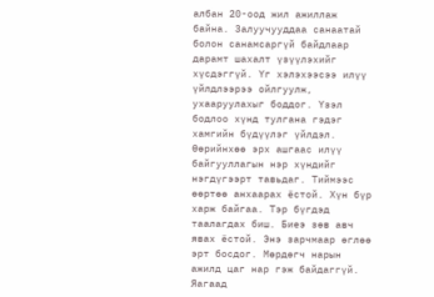албан 20-оод жил ажиллаж байна. Залуучууддаа санаатай болон санамсаргүй байдлаар дарамт шахалт үзүүлэхийг хүсдэггүй. Үг хэлэхээсээ илүү үйлдлээрээ ойлгуулж, ухааруулахыг боддог. Үзэл бодлоо хүнд тулгана гэдэг хамгийн бүдүүлэг үйлдэл. Өөрийнхөө эрх ашгаас илүү байгууллагын нэр хүндийг нэгдүгээрт тавьдаг. Тиймээс өөртөө анхаарах ёстой. Хүн бүр харж байгаа. Тэр бүгдэд таалагдах биш. Биеэ зөв авч явах ёстой. Энэ зарчмаар өглөө эрт босдог. Мөрдөгч нарын ажилд цаг нар гэж байдаггүй. Яагаад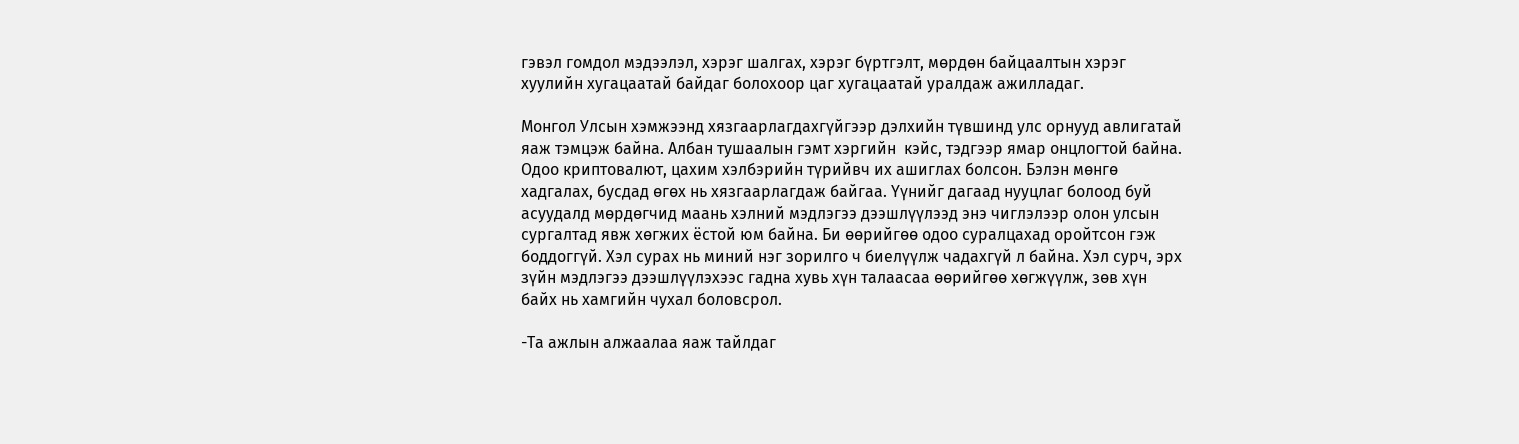гэвэл гомдол мэдээлэл, хэрэг шалгах, хэрэг бүртгэлт, мөрдөн байцаалтын хэрэг хуулийн хугацаатай байдаг болохоор цаг хугацаатай уралдаж ажилладаг.

Монгол Улсын хэмжээнд хязгаарлагдахгүйгээр дэлхийн түвшинд улс орнууд авлигатай яаж тэмцэж байна. Албан тушаалын гэмт хэргийн  кэйс, тэдгээр ямар онцлогтой байна. Одоо криптовалют, цахим хэлбэрийн түрийвч их ашиглах болсон. Бэлэн мөнгө хадгалах, бусдад өгөх нь хязгаарлагдаж байгаа. Үүнийг дагаад нууцлаг болоод буй асуудалд мөрдөгчид маань хэлний мэдлэгээ дээшлүүлээд энэ чиглэлээр олон улсын сургалтад явж хөгжих ёстой юм байна. Би өөрийгөө одоо суралцахад оройтсон гэж боддоггүй. Хэл сурах нь миний нэг зорилго ч биелүүлж чадахгүй л байна. Хэл сурч, эрх зүйн мэдлэгээ дээшлүүлэхээс гадна хувь хүн талаасаа өөрийгөө хөгжүүлж, зөв хүн байх нь хамгийн чухал боловсрол.

-Та ажлын алжаалаа яаж тайлдаг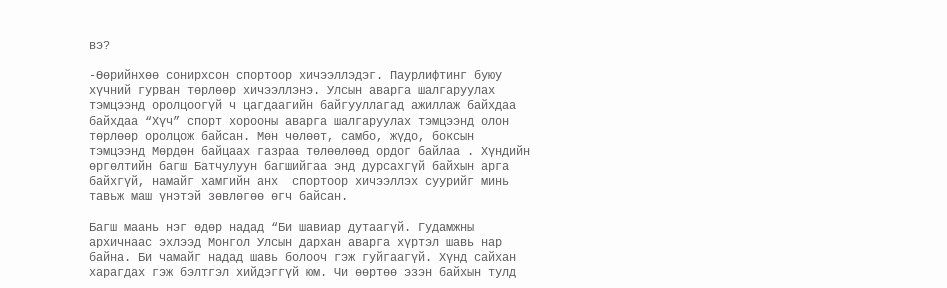вэ?

-Өөрийнхөө сонирхсон спортоор хичээллэдэг. Паурлифтинг буюу  хүчний гурван төрлөөр хичээллэнэ. Улсын аварга шалгаруулах тэмцээнд оролцоогүй ч цагдаагийн байгууллагад ажиллаж байхдаа байхдаа “Хүч” спорт хорооны аварга шалгаруулах тэмцээнд олон төрлөөр оролцож байсан. Мөн чөлөөт, самбо, жүдо, боксын тэмцээнд Мөрдөн байцаах газраа төлөөлөөд ордог байлаа . Хүндийн өргөлтийн багш Батчулуун багшийгаа энд дурсахгүй байхын арга байхгүй, намайг хамгийн анх  спортоор хичээллэх суурийг минь тавьж маш үнэтэй зөвлөгөө өгч байсан.

Багш маань нэг өдөр надад “Би шавиар дутаагүй. Гудамжны архичнаас эхлээд Монгол Улсын дархан аварга хүртэл шавь нар  байна. Би чамайг надад шавь болооч гэж гуйгаагүй. Хүнд сайхан харагдах гэж бэлтгэл хийдэггүй юм. Чи өөртөө эзэн байхын тулд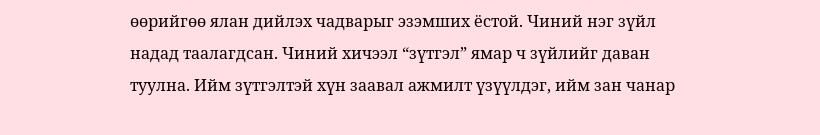өөрийгөө ялан дийлэх чадварыг эзэмших ёстой. Чиний нэг зүйл надад таалагдсан. Чиний хичээл “зүтгэл” ямар ч зүйлийг даван туулна. Ийм зүтгэлтэй хүн заавал ажмилт үзүүлдэг, ийм зан чанар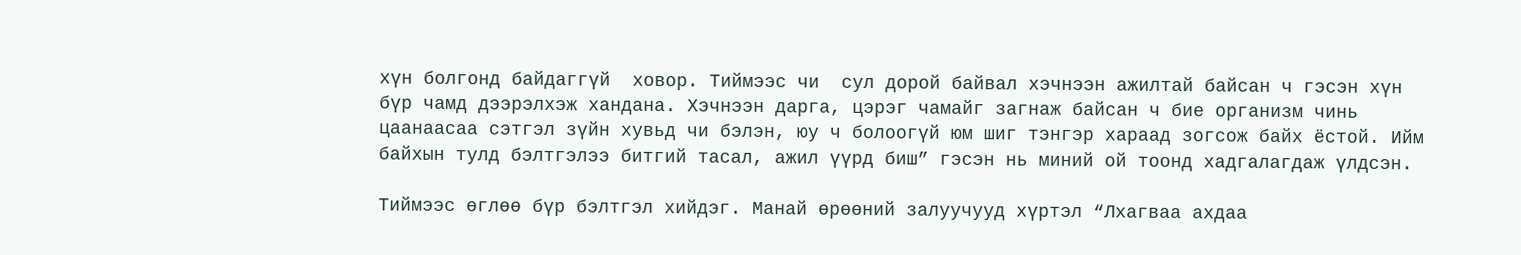хүн болгонд байдаггүй  ховор. Тиймээс чи  сул дорой байвал хэчнээн ажилтай байсан ч гэсэн хүн бүр чамд дээрэлхэж хандана. Хэчнээн дарга, цэрэг чамайг загнаж байсан ч бие организм чинь цаанаасаа сэтгэл зүйн хувьд чи бэлэн, юу ч болоогүй юм шиг тэнгэр хараад зогсож байх ёстой. Ийм байхын тулд бэлтгэлээ битгий тасал, ажил үүрд биш” гэсэн нь миний ой тоонд хадгалагдаж үлдсэн.

Тиймээс өглөө бүр бэлтгэл хийдэг. Манай өрөөний залуучууд хүртэл “Лхагваа ахдаа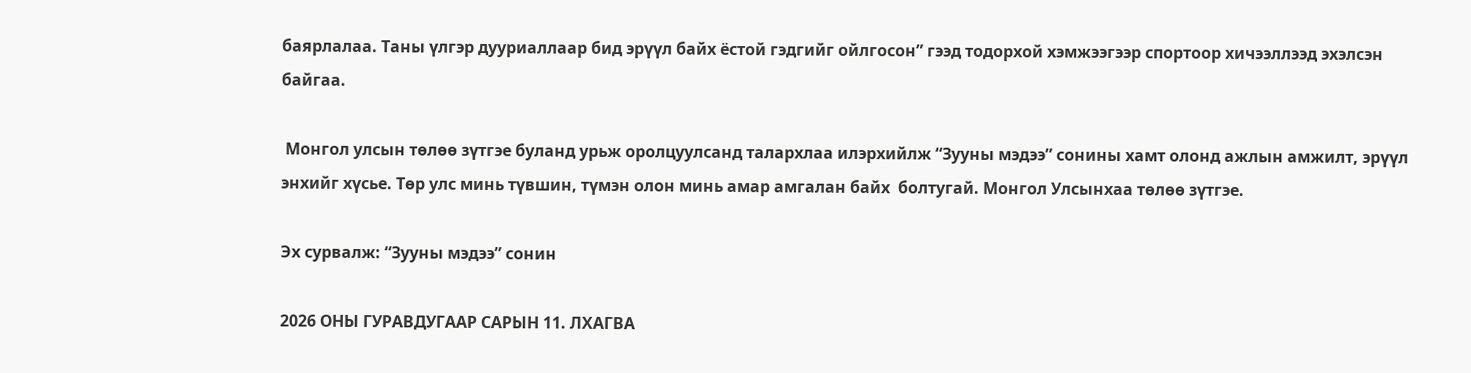баярлалаа. Таны үлгэр дууриаллаар бид эрүүл байх ёстой гэдгийг ойлгосон” гээд тодорхой хэмжээгээр спортоор хичээллээд эхэлсэн байгаа.

 Монгол улсын төлөө зүтгэе буланд урьж оролцуулсанд талархлаа илэрхийлж “Зууны мэдээ” сонины хамт олонд ажлын амжилт, эрүүл энхийг хүсье. Төр улс минь түвшин, түмэн олон минь амар амгалан байх  болтугай. Монгол Улсынхаа төлөө зүтгэе.

Эх сурвалж: “Зууны мэдээ” сонин

2026 ОНЫ ГУРАВДУГААР САРЫН 11. ЛХАГВА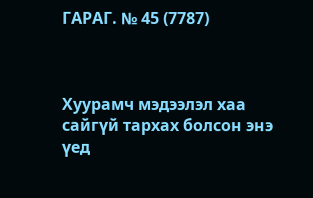ГАРАГ. № 45 (7787)



Хуурамч мэдээлэл хаа сайгүй тархах болсон энэ үед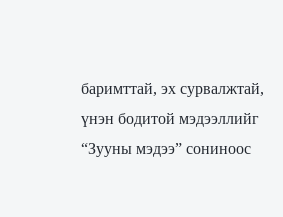баримттай, эх сурвалжтай, үнэн бодитой мэдээллийг “Зууны мэдээ” сониноос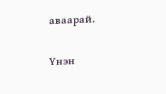аваарай.

Үнэн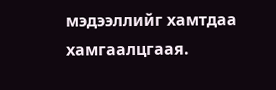мэдээллийг хамтдаа хамгаалцгаая.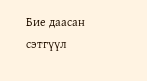Бие даасан сэтгүүл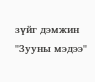зүйг дэмжин "Зууны мэдээ"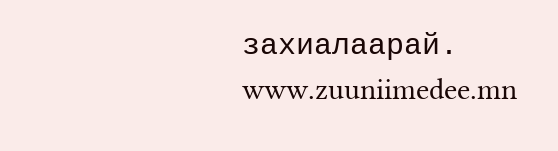захиалаарай. www.zuuniimedee.mn